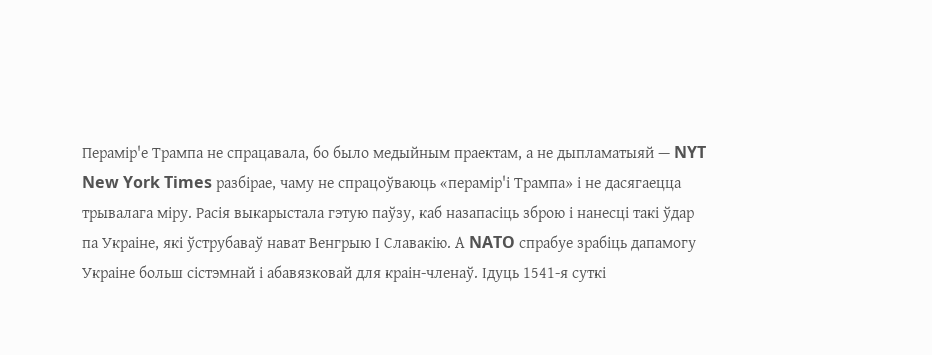Перамір'е Трампа не спрацавала, бо было медыйным праектам, а не дыпламатыяй — NYT
New York Times разбірае, чаму не спрацоўваюць «перамір'і Трампа» і не дасягаецца трывалага міру. Расія выкарыстала гэтую паўзу, каб назапасіць зброю і нанесці такі ўдар па Украіне, які ўструбаваў нават Венгрыю І Славакію. А NATO спрабуе зрабіць дапамогу Украіне больш сістэмнай і абавязковай для краін-членаў. Ідуць 1541-я суткі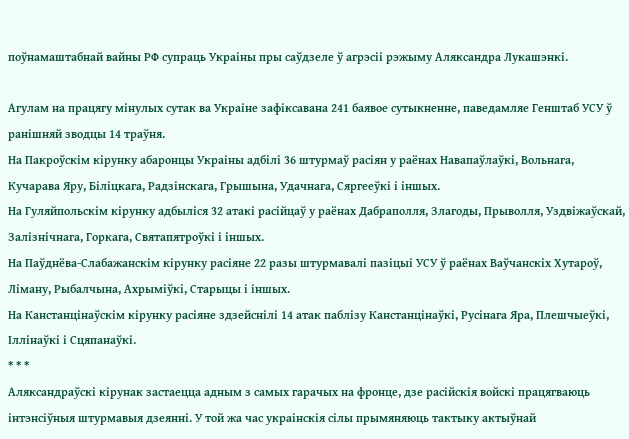поўнамаштабнай вайны РФ супраць Украіны пры саўдзеле ў агрэсіі рэжыму Аляксандра Лукашэнкі.

Агулам на працягу мінулых сутак ва Украіне зафіксавана 241 баявое сутыкненне, паведамляе Генштаб УСУ ў ранішняй зводцы 14 траўня.
На Пакроўскім кірунку абаронцы Украіны адбілі 36 штурмаў расіян у раёнах Навапаўлаўкі, Вольнага, Кучарава Яру, Біліцкага, Радзінскага, Грышына, Удачнага, Сяргееўкі і іншых.
На Гуляйпольскім кірунку адбыліся 32 атакі расійцаў у раёнах Дабраполля, Злагоды, Прыволля, Уздвіжаўскай, Залізнічнага, Горкага, Святапятроўкі і іншых.
На Паўднёва-Слабажанскім кірунку расіяне 22 разы штурмавалі пазіцыі УСУ ў раёнах Ваўчанскіх Хутароў, Ліману, Рыбалчына, Ахрыміўкі, Старыцы і іншых.
На Канстанцінаўскім кірунку расіяне здзейснілі 14 атак паблізу Канстанцінаўкі, Русінага Яра, Плешчыеўкі, Іллінаўкі і Сцяпанаўкі.
* * *
Аляксандраўскі кірунак застаецца адным з самых гарачых на фронце, дзе расійскія войскі працягваюць інтэнсіўныя штурмавыя дзеянні. У той жа час украінскія сілы прымяняюць тактыку актыўнай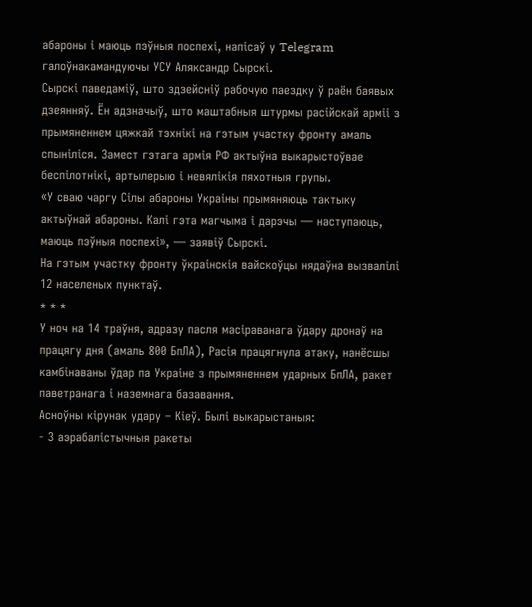абароны і маюць пэўныя поспехі, напісаў у Telegram галоўнакамандуючы УСУ Аляксандр Сырскі.
Сырскі паведаміў, што здзейсніў рабочую паездку ў раён баявых дзеянняў. Ён адзначыў, што маштабныя штурмы расійскай арміі з прымяненнем цяжкай тэхнікі на гэтым участку фронту амаль спыніліся. Замест гэтага армія РФ актыўна выкарыстоўвае беспілотнікі, артылерыю і невялікія пяхотныя групы.
«У сваю чаргу Сілы абароны Украіны прымяняюць тактыку актыўнай абароны. Калі гэта магчыма і дарэчы — наступаюць, маюць пэўныя поспехі», — заявіў Сырскі.
На гэтым участку фронту ўкраінскія вайскоўцы нядаўна вызвалілі 12 населеных пунктаў.
* * *
У ноч на 14 траўня, адразу пасля масіраванага ўдару дронаў на працягу дня (амаль 800 БпЛА), Расія працягнула атаку, нанёсшы камбінаваны ўдар па Украіне з прымяненнем ударных БпЛА, ракет паветранага і наземнага базавання.
Асноўны кірунак удару – Кіеў. Былі выкарыстаныя:
- 3 аэрабалістычныя ракеты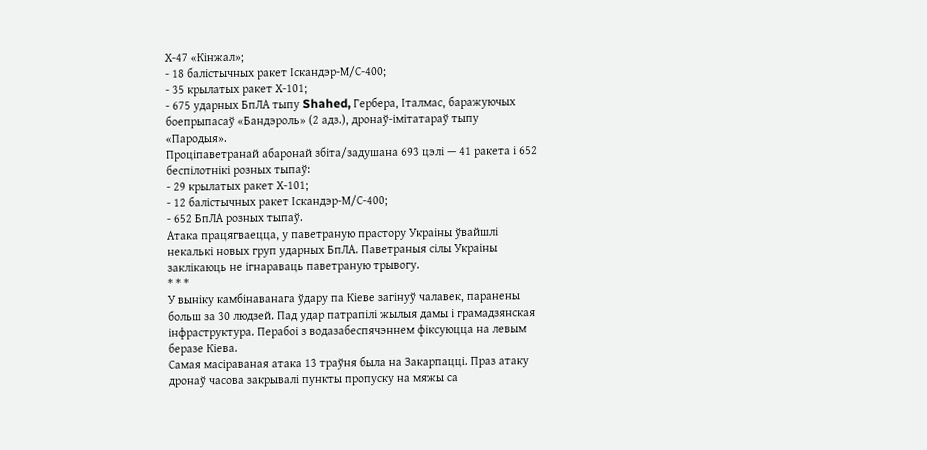Х-47 «Кінжал»;
- 18 балістычных ракет Іскандэр-М/С-400;
- 35 крылатых ракет Х-101;
- 675 ударных БпЛА тыпу Shahed, Гербера, Італмас, баражуючых боепрыпасаў «Бандэроль» (2 адз.), дронаў-імітатараў тыпу «Пародыя».
Проціпаветранай абаронай збіта/задушана 693 цэлі — 41 ракета і 652 беспілотнікі розных тыпаў:
- 29 крылатых ракет Х-101;
- 12 балістычных ракет Іскандэр-М/С-400;
- 652 БпЛА розных тыпаў.
Атака працягваецца, у паветраную прастору Украіны ўвайшлі некалькі новых груп ударных БпЛА. Паветраныя сілы Украіны заклікаюць не ігнараваць паветраную трывогу.
* * *
У выніку камбінаванага ўдару па Кіеве загінуў чалавек, паранены больш за 30 людзей. Пад удар патрапілі жылыя дамы і грамадзянская інфраструктура. Перабоі з водазабеспячэннем фіксуюцца на левым беразе Кіева.
Самая масіраваная атака 13 траўня была на Закарпацці. Праз атаку дронаў часова закрывалі пункты пропуску на мяжы са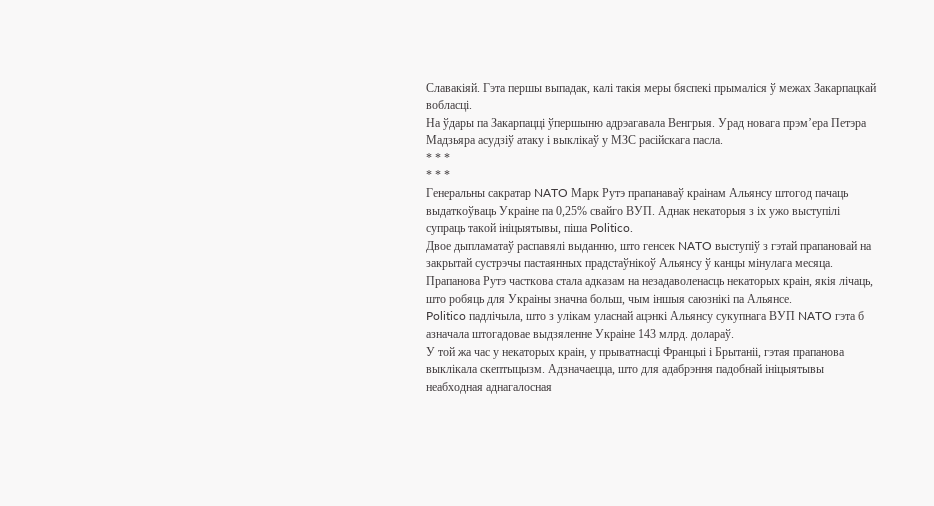Славакіяй. Гэта першы выпадак, калі такія меры бяспекі прымаліся ў межах Закарпацкай вобласці.
На ўдары па Закарпацці ўпершыню адрэагавала Венгрыя. Урад новага прэм’ера Петэра Мадзьяра асудзіў атаку і выклікаў у МЗС расійскага пасла.
* * *
* * *
Генеральны сакратар NATO Марк Рутэ прапанаваў краінам Альянсу штогод пачаць выдаткоўваць Украіне па 0,25% свайго ВУП. Аднак некаторыя з іх ужо выступілі супраць такой ініцыятывы, піша Politico.
Двое дыпламатаў распавялі выданню, што генсек NATO выступіў з гэтай прапановай на закрытай сустрэчы пастаянных прадстаўнікоў Альянсу ў канцы мінулага месяца. Прапанова Рутэ часткова стала адказам на незадаволенасць некаторых краін, якія лічаць, што робяць для Украіны значна больш, чым іншыя саюзнікі па Альянсе.
Politico падлічыла, што з улікам уласнай ацэнкі Альянсу сукупнага ВУП NATO гэта б азначала штогадовае выдзяленне Украіне 143 млрд. долараў.
У той жа час у некаторых краін, у прыватнасці Францыі і Брытаніі, гэтая прапанова выклікала скептыцызм. Адзначаецца, што для адабрэння падобнай ініцыятывы неабходная аднагалосная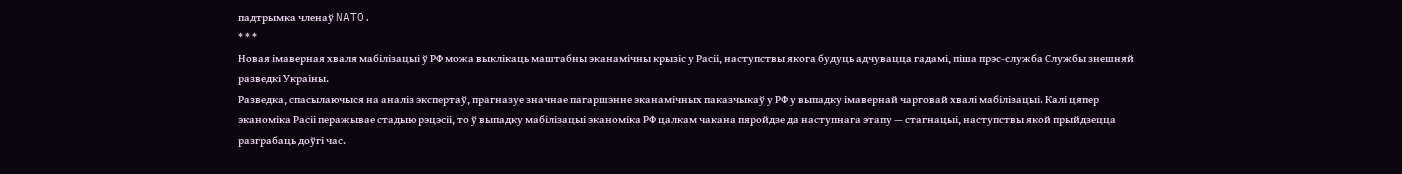падтрымка членаў NATO.
* * *
Новая імаверная хваля мабілізацыі ў РФ можа выклікаць маштабны эканамічны крызіс у Расіі, наступствы якога будуць адчувацца гадамі, піша прэс-служба Службы знешняй разведкі Украіны.
Разведка, спасылаючыся на аналіз экспертаў, прагназуе значнае пагаршэнне эканамічных паказчыкаў у РФ у выпадку імавернай чарговай хвалі мабілізацыі. Калі цяпер эканоміка Расіі перажывае стадыю рэцэсіі, то ў выпадку мабілізацыі эканоміка РФ цалкам чакана пяройдзе да наступнага этапу — стагнацыі, наступствы якой прыйдзецца разграбаць доўгі час.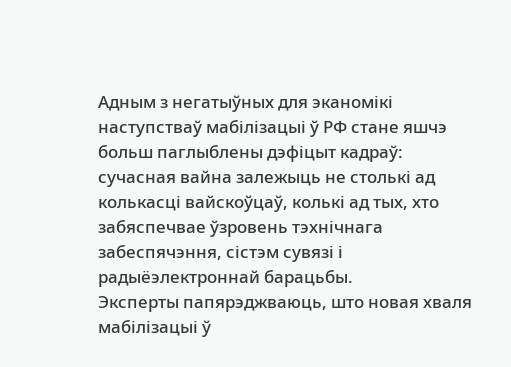Адным з негатыўных для эканомікі наступстваў мабілізацыі ў РФ стане яшчэ больш паглыблены дэфіцыт кадраў: сучасная вайна залежыць не столькі ад колькасці вайскоўцаў, колькі ад тых, хто забяспечвае ўзровень тэхнічнага забеспячэння, сістэм сувязі і радыёэлектроннай барацьбы.
Эксперты папярэджваюць, што новая хваля мабілізацыі ў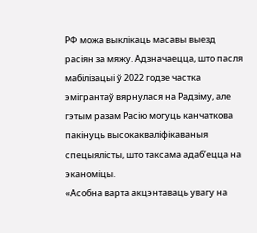РФ можа выклікаць масавы выезд расіян за мяжу. Адзначаецца, што пасля мабілізацыі ў 2022 годзе частка эмігрантаў вярнулася на Радзіму, але гэтым разам Расію могуць канчаткова пакінуць высокакваліфікаваныя спецыялісты, што таксама адаб’ецца на эканоміцы.
«Асобна варта акцэнтаваць увагу на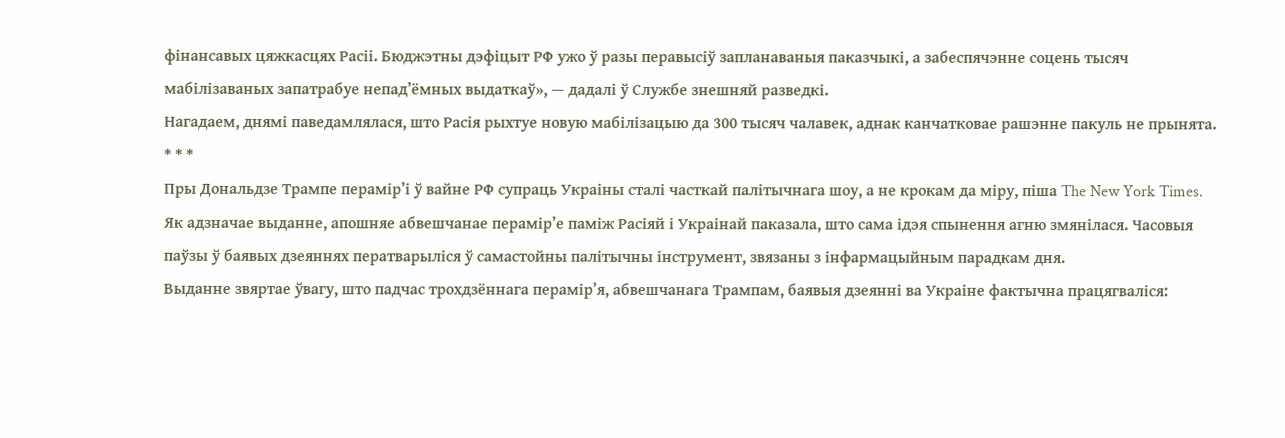фінансавых цяжкасцях Расіі. Бюджэтны дэфіцыт РФ ужо ў разы перавысіў запланаваныя паказчыкі, а забеспячэнне соцень тысяч мабілізаваных запатрабуе непад’ёмных выдаткаў», — дадалі ў Службе знешняй разведкі.
Нагадаем, днямі паведамлялася, што Расія рыхтуе новую мабілізацыю да 300 тысяч чалавек, аднак канчатковае рашэнне пакуль не прынята.
* * *
Пры Дональдзе Трампе перамір’і ў вайне РФ супраць Украіны сталі часткай палітычнага шоу, а не крокам да міру, піша The New York Times.
Як адзначае выданне, апошняе абвешчанае перамір’е паміж Расіяй і Украінай паказала, што сама ідэя спынення агню змянілася. Часовыя паўзы ў баявых дзеяннях ператварыліся ў самастойны палітычны інструмент, звязаны з інфармацыйным парадкам дня.
Выданне звяртае ўвагу, што падчас трохдзённага перамір’я, абвешчанага Трампам, баявыя дзеянні ва Украіне фактычна працягваліся: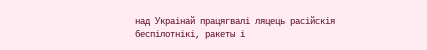над Украінай працягвалі ляцець расійскія беспілотнікі, ракеты і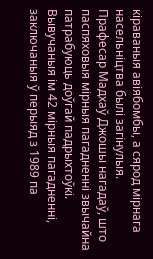кіраваныя авіябомбы, а сярод мірнага насельніцтва былі загінулыя.
Прафесар Мадхаў Джошы нагадаў, што паспяховыя мірныя пагадненні звычайна патрабуюць доўгай падрыхтоўкі. Вывучаныя ім 42 мірныя пагадненні, заключаныя ў перыяд з 1989 па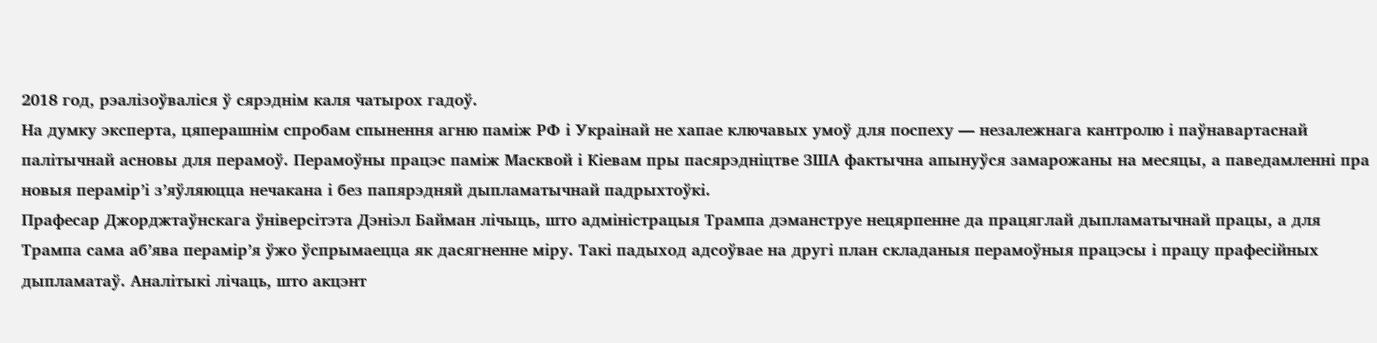2018 год, рэалізоўваліся ў сярэднім каля чатырох гадоў.
На думку эксперта, цяперашнім спробам спынення агню паміж РФ і Украінай не хапае ключавых умоў для поспеху — незалежнага кантролю і паўнавартаснай палітычнай асновы для перамоў. Перамоўны працэс паміж Масквой і Кіевам пры пасярэдніцтве ЗША фактычна апынуўся замарожаны на месяцы, а паведамленні пра новыя перамір’і з’яўляюцца нечакана і без папярэдняй дыпламатычнай падрыхтоўкі.
Прафесар Джорджтаўнскага ўніверсітэта Дэніэл Байман лічыць, што адміністрацыя Трампа дэманструе нецярпенне да працяглай дыпламатычнай працы, а для Трампа сама аб’ява перамір’я ўжо ўспрымаецца як дасягненне міру. Такі падыход адсоўвае на другі план складаныя перамоўныя працэсы і працу прафесійных дыпламатаў. Аналітыкі лічаць, што акцэнт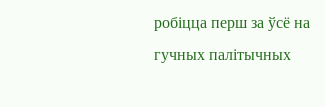робіцца перш за ўсё на гучных палітычных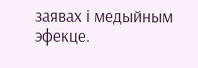заявах і медыйным эфекце.